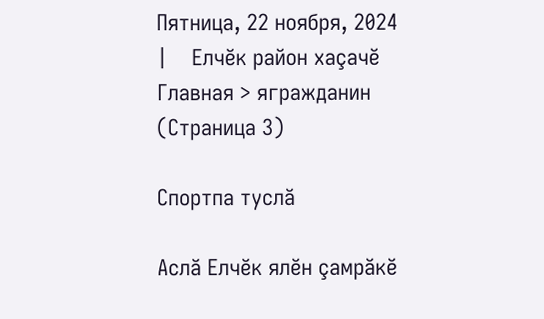Пятница, 22 ноября, 2024   |    Елчĕк район хаçачĕ
Главная > ягражданин (Страница 3)

Спортпа туслă

Аслă Елчĕк ялĕн çамрăкĕ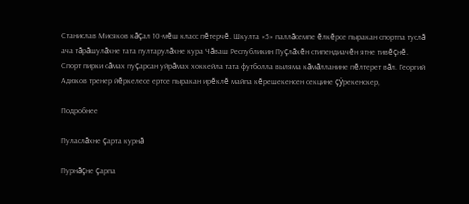Станислав Мисяков кăçал 10-мĕш класс пĕтерчĕ. Шкулта «5» паллăсемпе ĕлкĕрсе пыракан спортпа туслă ача тăрăшулăхне тата пултарулăхне кура Чăваш Республикин Пуçлăхĕн стипендиачĕн ятне тивĕçнĕ. Спорт пирки сăмах пуçарсан уйрăмах хоккейла тата футболла выляма кăмăлланине пĕлтерет вăл. Георгий Адюков тренер йĕркелесе ертсе пыракан ирĕклĕ майпа кĕрешекенсен секцине çÿрекенскер,

Подробнее

Пуласлăхне çарта курнă

Пурнăçне çарпа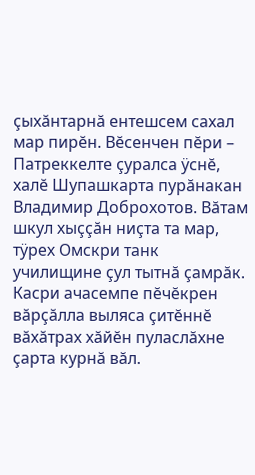çыхăнтарнă ентешсем сахал мар пирĕн. Вĕсенчен пĕри – Патреккелте çуралса ÿснĕ, халĕ Шупашкарта пурăнакан Владимир Доброхотов. Вăтам шкул хыççăн ниçта та мар, тÿрех Омскри танк училищине çул тытнă çамрăк. Касри ачасемпе пĕчĕкрен вăрçăлла выляса çитĕннĕ вăхăтрах хăйĕн пуласлăхне çарта курнă вăл.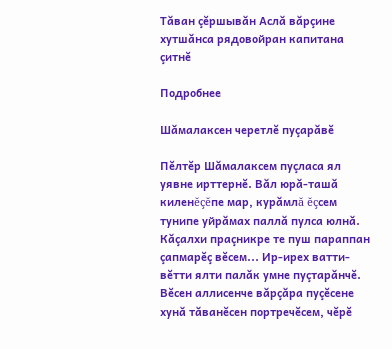Тăван çĕршывăн Аслă вăрçине хутшăнса рядовойран капитана çитнĕ

Подробнее

Шăмалаксен черетлĕ пуçарăвĕ

Пĕлтĕр Шăмалаксем пуçласа ял уявне ирттернĕ. Вăл юрă-ташă киленĕçĕпе мар, курăмлă ĕçсем тунипе уйрăмах паллă пулса юлнă. Кăçалхи праçникре те пуш параппан çапмарĕç вĕсем... Ир-ирех ватти-вĕтти ялти палăк умне пуçтарăнчĕ. Вĕсен аллисенче вăрçăра пуçĕсене хунă тăванĕсен портречĕсем, чĕрĕ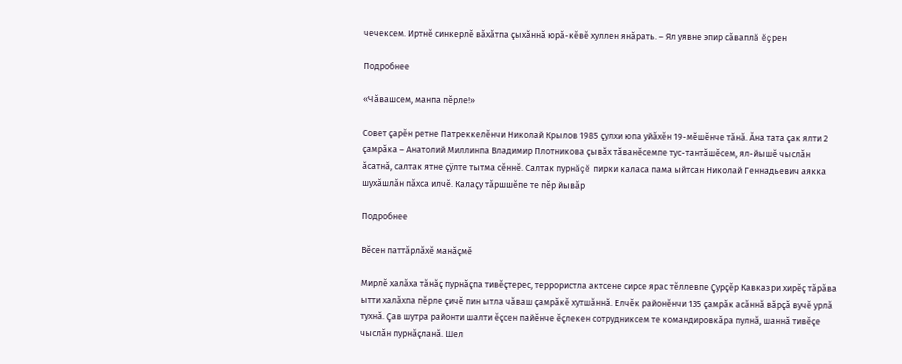чечексем. Иртнĕ синкерлĕ вăхăтпа çыхăннă юрă-кĕвĕ хуллен янăрать. – Ял уявне эпир сăваплă ĕçрен

Подробнее

«Чăвашсем, манпа пĕрле!»

Совет çарĕн ретне Патреккелĕнчи Николай Крылов 1985 çулхи юпа уйăхĕн 19-мĕшĕнче тăнă. Ăна тата çак ялти 2 çамрăка – Анатолий Миллинпа Владимир Плотникова çывăх тăванĕсемпе тус-тантăшĕсем, ял-йышĕ чыслăн ăсатнă, салтак ятне çÿлте тытма сĕннĕ. Салтак пурнăçĕ пирки каласа пама ыйтсан Николай Геннадьевич аякка шухăшлăн пăхса илчĕ. Калаçу тăршшĕпе те пĕр йывăр

Подробнее

Вĕсен паттăрлăхĕ манăçмĕ

Мирлĕ халăха тăнăç пурнăçпа тивĕçтерес, террористла актсене сирсе ярас тĕллевпе Çурçĕр Кавказри хирĕç тăрăва ытти халăхпа пĕрле çичĕ пин ытла чăваш çамрăкĕ хутшăннă. Елчĕк районĕнчи 135 çамрăк асăннă вăрçă вучĕ урлă тухнă. Çав шутра районти шалти ĕçсен пайĕнче ĕçлекен сотрудниксем те командировкăра пулнă, шаннă тивĕçе чыслăн пурнăçланă. Шел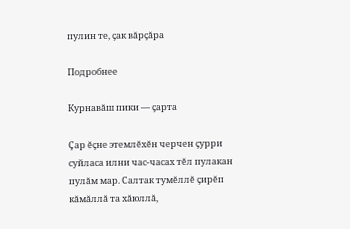пулин те, çак вăрçăра

Подробнее

Курнавăш пики — çарта

Çар ĕçне этемлĕхĕн черчен çурри суйласа илни час-часах тĕл пулакан пулăм мар. Салтак тумĕллĕ çирĕп кăмăллă та хăюллă,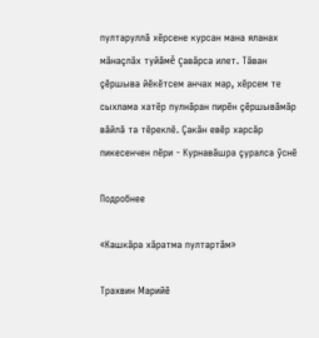пултаруллă хĕрсене курсан мана яланах мăнаçлăх туйăмĕ çавăрса илет. Тăван çĕршыва йĕкĕтсем анчах мар, хĕрсем те сыхлама хатĕр пулнăран пирĕн çĕршывăмăр вăйлă та тĕреклĕ. Çакăн евĕр харсăр пикесенчен пĕри - Курнавăшра çуралса ỹснĕ

Подробнее

«Кашкăра хăратма пултартăм»

Трахвин Марийĕ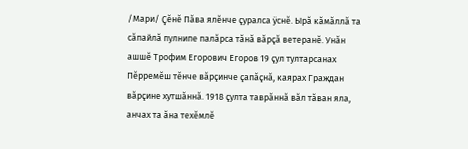/Мари/ Çĕнĕ Пăва ялĕнче çуралса ÿснĕ. Ырă кăмăллă та сăпайлă пулнипе палăрса тăнă вăрçă ветеранĕ. Унăн ашшĕ Трофим Егорович Егоров 19 çул тултарсанах Пĕрремĕш тĕнче вăрçинче çапăçнă, каярах Граждан вăрçине хутшăннă. 1918 çулта таврăннă вăл тăван яла, анчах та ăна техĕмлĕ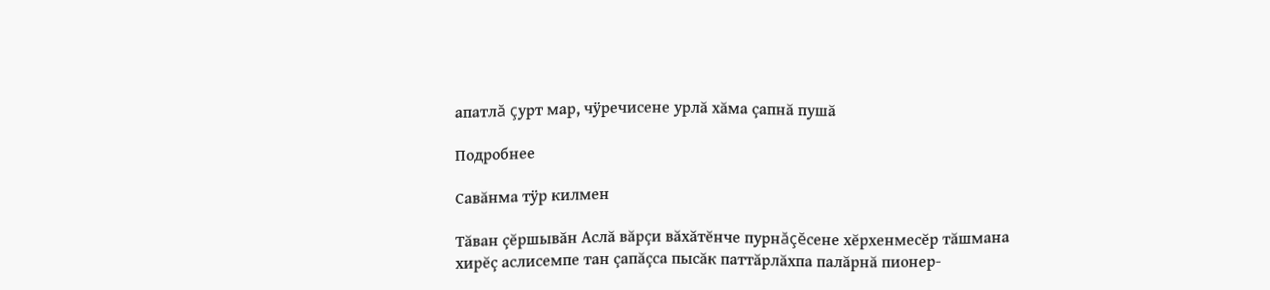апатлă çурт мар, чÿречисене урлă хăма çапнă пушă

Подробнее

Савăнма тÿр килмен

Тăван çĕршывăн Аслă вăрçи вăхăтĕнче пурнăçĕсене хĕрхенмесĕр тăшмана хирĕç аслисемпе тан çапăçса пысăк паттăрлăхпа палăрнă пионер-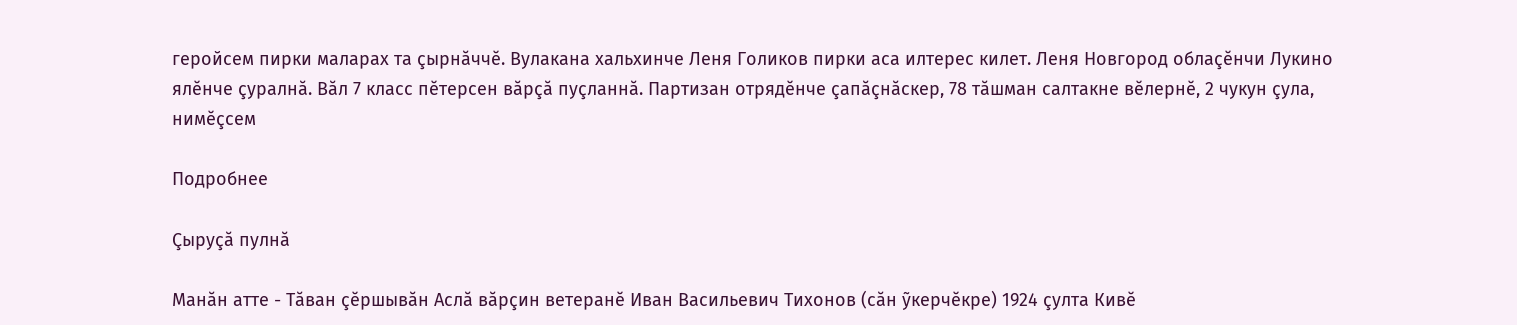геройсем пирки маларах та çырнăччĕ. Вулакана хальхинче Леня Голиков пирки аса илтерес килет. Леня Новгород облаçĕнчи Лукино ялĕнче çуралнă. Вăл 7 класс пĕтерсен вăрçă пуçланнă. Партизан отрядĕнче çапăçнăскер, 78 тăшман салтакне вĕлернĕ, 2 чукун çула, нимĕçсем

Подробнее

Çыруçă пулнă

Манăн атте - Тăван çĕршывăн Аслă вăрçин ветеранĕ Иван Васильевич Тихонов (сăн ỹкерчĕкре) 1924 çулта Кивĕ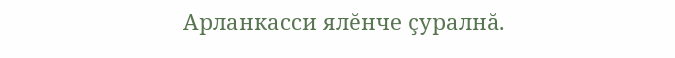Арланкасси ялĕнче çуралнă.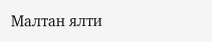Малтан ялти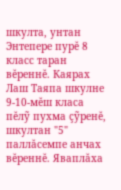шкулта, унтан Энтепере пурĕ 8 класс таран вĕреннĕ. Каярах Лаш Таяпа шкулне 9-10-мĕш класа пĕлỹ пухма çỹренĕ, шкултан "5" паллăсемпе анчах вĕреннĕ. Яваплăха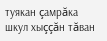туякан çамрăка шкул хыççăн тăван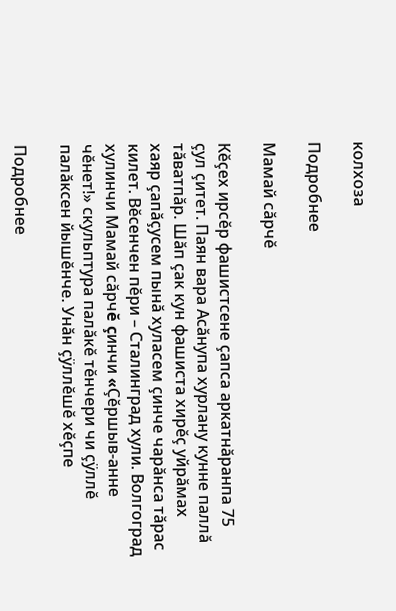колхоза

Подробнее

Мамай сăрчĕ

Кĕçех ирсĕр фашистсене çапса аркатнăранпа 75 çул çитет. Паян вара Асăнупа хурлану кунне паллă тăватпăр. Шăп çак кун фашиста хирĕç уйрăмах хаяр çапăçусем пынă хуласем çинче чарăнса тăрас килет. Вĕсенчен пĕри – Сталинград хули. Волгоград хулинчи Мамай сăрчĕ çинчи «Çĕршыв-анне чĕнет!» скульптура палăкĕ тĕнчери чи çÿллĕ палăксен йышĕнче. Унăн çÿллĕшĕ хĕçпе

Подробнее